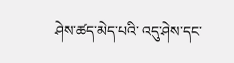ཤེས་ཚད་མེད་པའི་ འདུ་ཤེས་དང་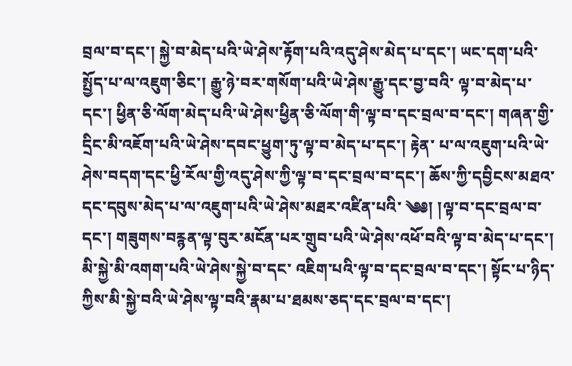བྲལ་བ་དང་། སྐྱེ་བ་མེད་པའི་ཡེ་ཤེས་རྟོག་པའི་འདུ་ཤེས་མེད་པ་དང་། ཡང་དག་པའི་སྤྱོད་པ་ལ་འཇུག་ཅིང་། རྒྱུ་ཉེ་བར་གསོག་པའི་ཡེ་ཤེས་རྒྱུ་དང་བྱ་བའི་ ལྟ་བ་མེད་པ་དང་། ཕྱིན་ཅི་ལོག་མེད་པའི་ཡེ་ཤེས་ཕྱིན་ཅི་ལོག་གི་ལྟ་བ་དང་བྲལ་བ་དང་། གཞན་གྱི་དྲིང་མི་འཇོག་པའི་ཡེ་ཤེས་དབང་ཕྱུག་ཏུ་ལྟ་བ་མེད་པ་དང་། རྟེན་ པ་ལ་འཇུག་པའི་ཡེ་ཤེས་བདག་དང་ཕྱི་རོལ་གྱི་འདུ་ཤེས་ཀྱི་ལྟ་བ་དང་བྲལ་བ་དང་། ཆོས་ཀྱི་དབྱིངས་མཐའ་དང་དབུས་མེད་པ་ལ་འཇུག་པའི་ཡེ་ཤེས་མཐར་འཛིན་པའི་ ༄༅། །ལྟ་བ་དང་བྲལ་བ་དང་། གཟུགས་བརྙན་ལྟ་བུར་མངོན་པར་གྲུབ་པའི་ཡེ་ཤེས་འཕོ་བའི་ལྟ་བ་མེད་པ་དང་། མི་སྐྱེ་མི་འགག་པའི་ཡེ་ཤེས་སྐྱེ་བ་དང་ འཇིག་པའི་ལྟ་བ་དང་བྲལ་བ་དང་། སྟོང་པ་ཉིད་ཀྱིས་མི་སྐྱེ་བའི་ཡེ་ཤེས་ལྟ་བའི་རྣམ་པ་ཐམས་ཅད་དང་བྲལ་བ་དང་།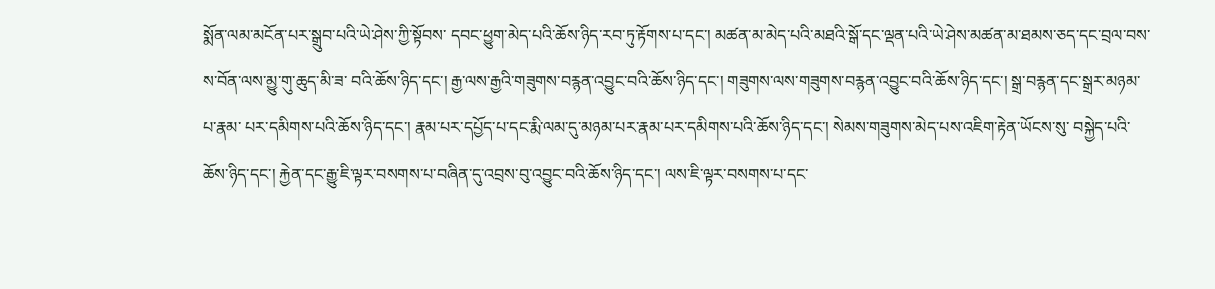སྨོན་ལམ་མངོན་པར་སྒྲུབ་པའི་ཡེ་ཤེས་ཀྱི་སྟོབས་ དབང་ཕྱུག་མེད་པའི་ཆོས་ཉིད་རབ་ཏུ་རྟོགས་པ་དང་། མཚན་མ་མེད་པའི་མཐའི་སྒོ་དང་ལྡན་པའི་ཡེ་ཤེས་མཚན་མ་ཐམས་ཅད་དང་བྲལ་བས་ས་བོན་ལས་མྱུ་གུ་ཆུད་མི་ཟ་ བའི་ཆོས་ཉིད་དང་། རྒྱ་ལས་རྒྱའི་གཟུགས་བརྙན་འབྱུང་བའི་ཆོས་ཉིད་དང་། གཟུགས་ལས་གཟུགས་བརྙན་འབྱུང་བའི་ཆོས་ཉིད་དང་། སྒྲ་བརྙན་དང་སྒྲར་མཉམ་པ་རྣམ་ པར་དམིགས་པའི་ཆོས་ཉིད་དང་། རྣམ་པར་དཔྱོད་པ་དང་རྨི་ལམ་དུ་མཉམ་པར་རྣམ་པར་དམིགས་པའི་ཆོས་ཉིད་དང་། སེམས་གཟུགས་མེད་པས་འཇིག་རྟེན་ཡོངས་སུ་ བསྐྱེད་པའི་ཆོས་ཉིད་དང་། རྐྱེན་དང་རྒྱུ་ཇི་ལྟར་བསགས་པ་བཞིན་དུ་འབྲས་བུ་འབྱུང་བའི་ཆོས་ཉིད་དང་། ལས་ཇི་ལྟར་བསགས་པ་དང་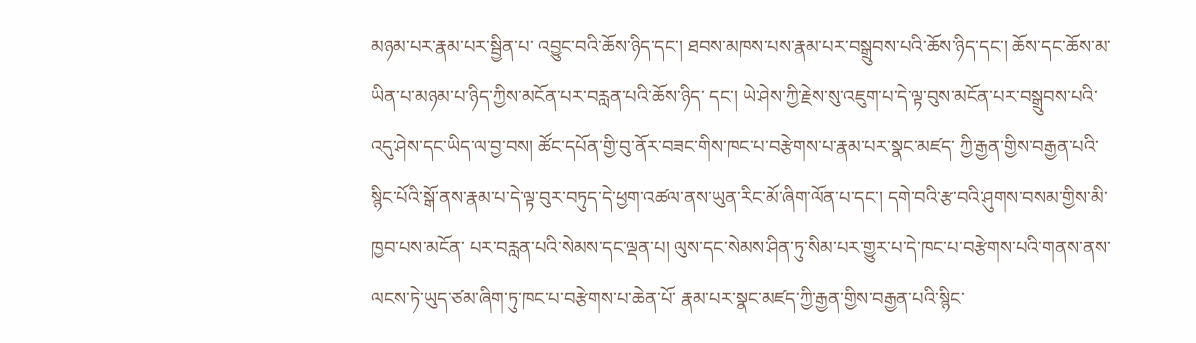མཉམ་པར་རྣམ་པར་སྦྱིན་པ་ འབྱུང་བའི་ཆོས་ཉིད་དང་། ཐབས་མཁས་པས་རྣམ་པར་བསྒྲུབས་པའི་ཆོས་ཉིད་དང་། ཆོས་དང་ཆོས་མ་ཡིན་པ་མཉམ་པ་ཉིད་ཀྱིས་མངོན་པར་བརླན་པའི་ཆོས་ཉིད་ དང་། ཡེ་ཤེས་ཀྱི་རྗེས་སུ་འཇུག་པ་དེ་ལྟ་བུས་མངོན་པར་བསྒྲུབས་པའི་འདུ་ཤེས་དང་ཡིད་ལ་བྱ་བས། ཚོང་དཔོན་གྱི་བུ་ནོར་བཟང་གིས་ཁང་པ་བརྩེགས་པ་རྣམ་པར་སྣང་མཛད་ ཀྱི་རྒྱན་གྱིས་བརྒྱན་པའི་སྙིང་པོའི་སྒོ་ནས་རྣམ་པ་དེ་ལྟ་བུར་བཏུད་དེ་ཕྱག་འཚལ་ནས་ཡུན་རིང་མོ་ཞིག་ལོན་པ་དང་། དགེ་བའི་རྩ་བའི་ཤུགས་བསམ་གྱིས་མི་ཁྱབ་པས་མངོན་ པར་བརླན་པའི་སེམས་དང་ལྡན་པ། ལུས་དང་སེམས་ཤིན་ཏུ་སིམ་པར་གྱུར་པ་དེ་ཁང་པ་བརྩེགས་པའི་གནས་ནས་ལངས་ཏེ་ཡུད་ཙམ་ཞིག་ཏུ་ཁང་པ་བརྩེགས་པ་ཆེན་པོ་ རྣམ་པར་སྣང་མཛད་ཀྱི་རྒྱན་གྱིས་བརྒྱན་པའི་སྙིང་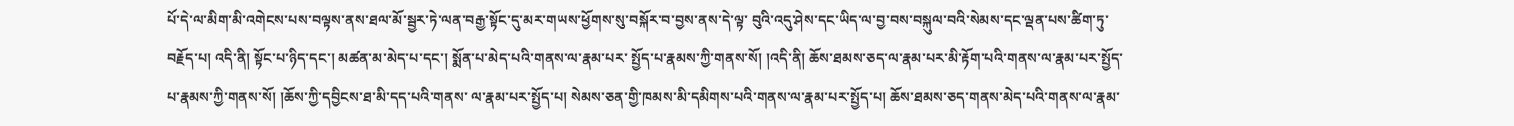པོ་དེ་ལ་མིག་མི་འགེངས་པས་བལྟས་ནས་ཐལ་མོ་སྦྱར་ཏེ་ལན་བརྒྱ་སྟོང་དུ་མར་གཡས་ཕྱོགས་སུ་བསྐོར་བ་བྱས་ནས་དེ་ལྟ་ བུའི་འདུ་ཤེས་དང་ཡིད་ལ་བྱ་བས་བསྐུལ་བའི་སེམས་དང་ལྡན་པས་ཚིག་ཏུ་བརྗོད་པ། འདི་ནི། སྟོང་པ་ཉིད་དང་། མཚན་མ་མེད་པ་དང་། སྨོན་པ་མེད་པའི་གནས་ལ་རྣམ་པར་ སྤྱོད་པ་རྣམས་ཀྱི་གནས་སོ། །འདི་ནི། ཆོས་ཐམས་ཅད་ལ་རྣམ་པར་མི་རྟོག་པའི་གནས་ལ་རྣམ་པར་སྤྱོད་པ་རྣམས་ཀྱི་གནས་སོ། །ཆོས་ཀྱི་དབྱིངས་ཐ་མི་དད་པའི་གནས་ ལ་རྣམ་པར་སྤྱོད་པ། སེམས་ཅན་གྱི་ཁམས་མི་དམིགས་པའི་གནས་ལ་རྣམ་པར་སྤྱོད་པ། ཆོས་ཐམས་ཅད་གནས་མེད་པའི་གནས་ལ་རྣམ་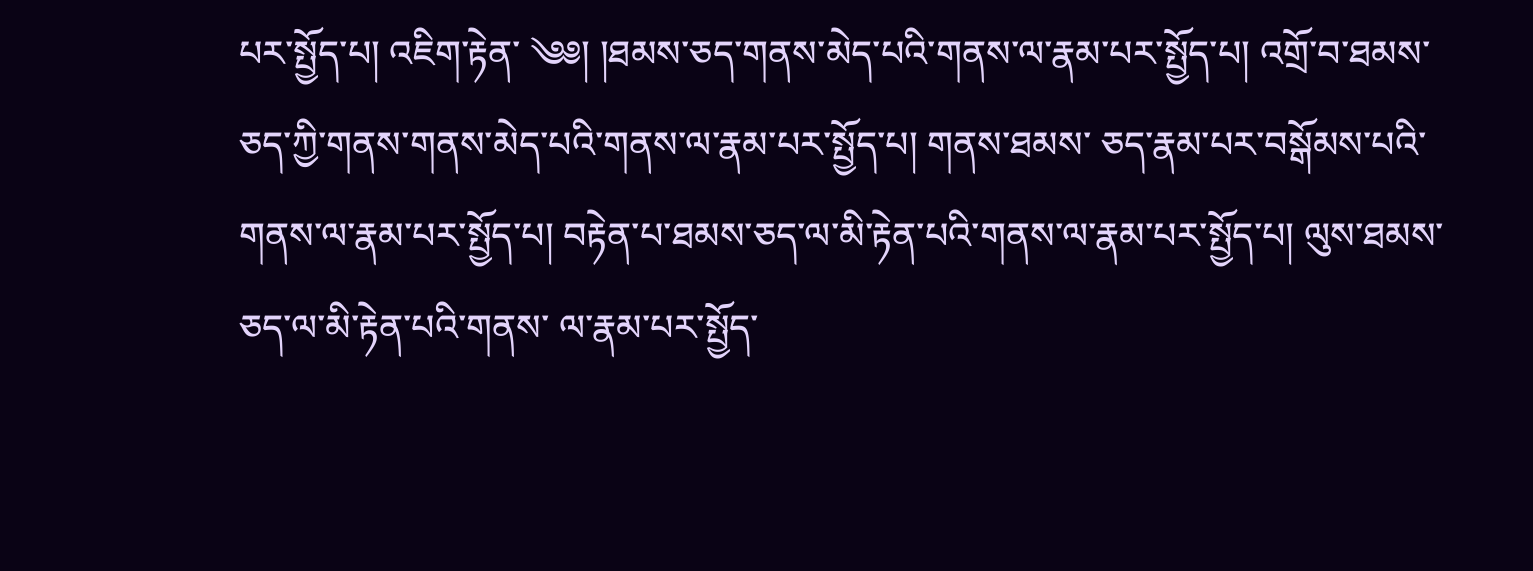པར་སྤྱོད་པ། འཇིག་རྟེན་ ༄༅། །ཐམས་ཅད་གནས་མེད་པའི་གནས་ལ་རྣམ་པར་སྤྱོད་པ། འགྲོ་བ་ཐམས་ཅད་ཀྱི་གནས་གནས་མེད་པའི་གནས་ལ་རྣམ་པར་སྤྱོད་པ། གནས་ཐམས་ ཅད་རྣམ་པར་བསྒོམས་པའི་གནས་ལ་རྣམ་པར་སྤྱོད་པ། བརྟེན་པ་ཐམས་ཅད་ལ་མི་རྟེན་པའི་གནས་ལ་རྣམ་པར་སྤྱོད་པ། ལུས་ཐམས་ཅད་ལ་མི་རྟེན་པའི་གནས་ ལ་རྣམ་པར་སྤྱོད་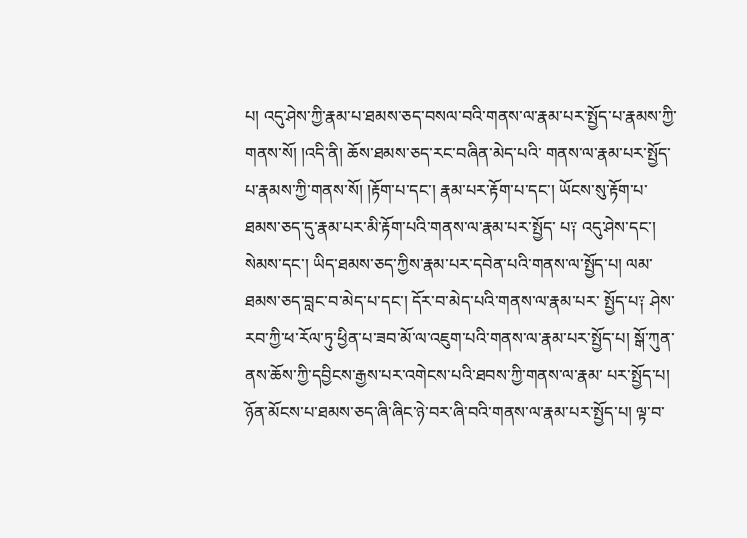པ། འདུ་ཤེས་ཀྱི་རྣམ་པ་ཐམས་ཅད་བསལ་བའི་གནས་ལ་རྣམ་པར་སྤྱོད་པ་རྣམས་ཀྱི་གནས་སོ། །འདི་ནི། ཆོས་ཐམས་ཅད་རང་བཞིན་མེད་པའི་ གནས་ལ་རྣམ་པར་སྤྱོད་པ་རྣམས་ཀྱི་གནས་སོ། །རྟོག་པ་དང་། རྣམ་པར་རྟོག་པ་དང་། ཡོངས་སུ་རྟོག་པ་ཐམས་ཅད་དུ་རྣམ་པར་མི་རྟོག་པའི་གནས་ལ་རྣམ་པར་སྤྱོད་ པ༑ འདུ་ཤེས་དང་། སེམས་དང་། ཡིད་ཐམས་ཅད་ཀྱིས་རྣམ་པར་དབེན་པའི་གནས་ལ་སྤྱོད་པ། ལམ་ཐམས་ཅད་བླང་བ་མེད་པ་དང་། དོར་བ་མེད་པའི་གནས་ལ་རྣམ་པར་ སྤྱོད་པ༑ ཤེས་རབ་ཀྱི་ཕ་རོལ་ཏུ་ཕྱིན་པ་ཟབ་མོ་ལ་འཇུག་པའི་གནས་ལ་རྣམ་པར་སྤྱོད་པ། སྒོ་ཀུན་ནས་ཆོས་ཀྱི་དབྱིངས་རྒྱས་པར་འགེངས་པའི་ཐབས་ཀྱི་གནས་ལ་རྣམ་ པར་སྤྱོད་པ། ཉོན་མོངས་པ་ཐམས་ཅད་ཞི་ཞིང་ཉེ་བར་ཞི་བའི་གནས་ལ་རྣམ་པར་སྤྱོད་པ། ལྟ་བ་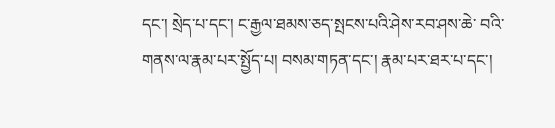དང་། སྲེད་པ་དང་། ང་རྒྱལ་ཐམས་ཅད་སྤངས་པའི་ཤེས་རབ་ཤས་ཆེ་ བའི་གནས་ལ་རྣམ་པར་སྤྱོད་པ། བསམ་གཏན་དང་། རྣམ་པར་ཐར་པ་དང་།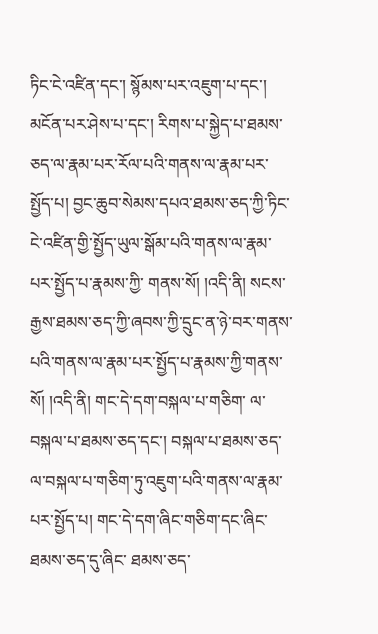ཏིང་ངེ་འཛིན་དང་། སྙོམས་པར་འཇུག་པ་དང་། མངོན་པར་ཤེས་པ་དང་། རིགས་པ་སྐྱེད་པ་ཐམས་ ཅད་ལ་རྣམ་པར་རོལ་པའི་གནས་ལ་རྣམ་པར་སྤྱོད་པ། བྱང་ཆུབ་སེམས་དཔའ་ཐམས་ཅད་ཀྱི་ཏིང་ངེ་འཛིན་གྱི་སྤྱོད་ཡུལ་སྒོམ་པའི་གནས་ལ་རྣམ་པར་སྤྱོད་པ་རྣམས་ཀྱི་ གནས་སོ། །འདི་ནི། སངས་རྒྱས་ཐམས་ཅད་ཀྱི་ཞབས་ཀྱི་དྲུང་ན་ཉེ་བར་གནས་པའི་གནས་ལ་རྣམ་པར་སྤྱོད་པ་རྣམས་ཀྱི་གནས་སོ། །འདི་ནི། གང་དེ་དག་བསྐལ་པ་གཅིག་ ལ་བསྐལ་པ་ཐམས་ཅད་དང་། བསྐལ་པ་ཐམས་ཅད་ལ་བསྐལ་པ་གཅིག་ཏུ་འཇུག་པའི་གནས་ལ་རྣམ་པར་སྤྱོད་པ། གང་དེ་དག་ཞིང་གཅིག་དང་ཞིང་ཐམས་ཅད་དུ་ཞིང་ ཐམས་ཅད་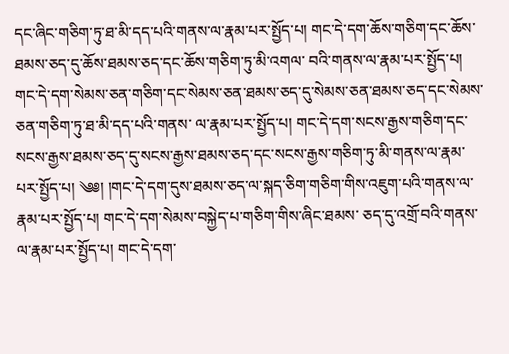དང་ཞིང་གཅིག་ཏུ་ཐ་མི་དད་པའི་གནས་ལ་རྣམ་པར་སྤྱོད་པ། གང་དེ་དག་ཆོས་གཅིག་དང་ཆོས་ཐམས་ཅད་དུ་ཆོས་ཐམས་ཅད་དང་ཆོས་གཅིག་ཏུ་མི་འགལ་ བའི་གནས་ལ་རྣམ་པར་སྤྱོད་པ། གང་དེ་དག་སེམས་ཅན་གཅིག་དང་སེམས་ཅན་ཐམས་ཅད་དུ་སེམས་ཅན་ཐམས་ཅད་དང་སེམས་ཅན་གཅིག་ཏུ་ཐ་མི་དད་པའི་གནས་ ལ་རྣམ་པར་སྤྱོད་པ། གང་དེ་དག་སངས་རྒྱས་གཅིག་དང་སངས་རྒྱས་ཐམས་ཅད་དུ་སངས་རྒྱས་ཐམས་ཅད་དང་སངས་རྒྱས་གཅིག་ཏུ་མི་གནས་ལ་རྣམ་པར་སྤྱོད་པ། ༄༅། །གང་དེ་དག་དུས་ཐམས་ཅད་ལ་སྐད་ཅིག་གཅིག་གིས་འཇུག་པའི་གནས་ལ་རྣམ་པར་སྤྱོད་པ། གང་དེ་དག་སེམས་བསྐྱེད་པ་གཅིག་གིས་ཞིང་ཐམས་ ཅད་དུ་འགྲོ་བའི་གནས་ལ་རྣམ་པར་སྤྱོད་པ། གང་དེ་དག་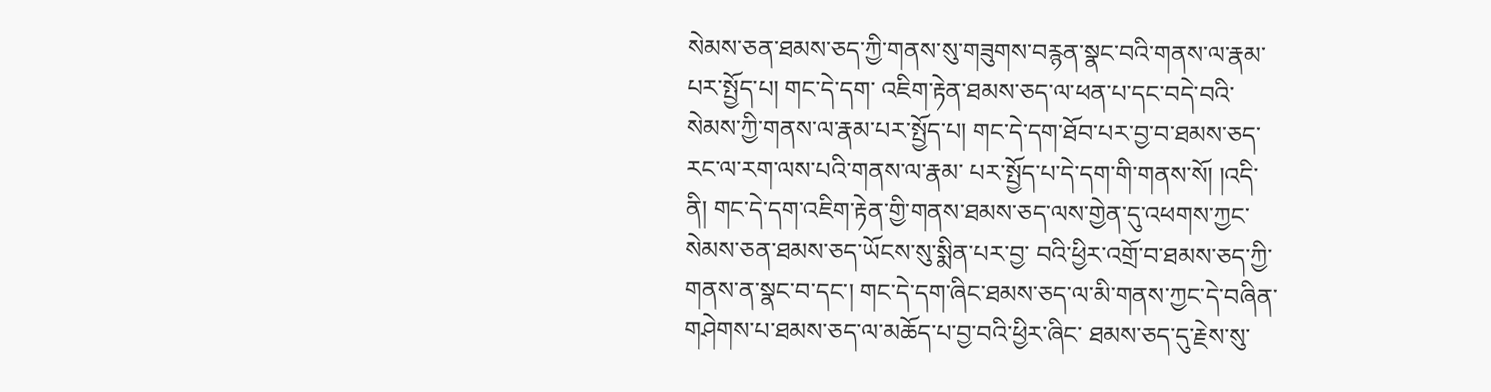སེམས་ཅན་ཐམས་ཅད་ཀྱི་གནས་སུ་གཟུགས་བརྙན་སྣང་བའི་གནས་ལ་རྣམ་པར་སྤྱོད་པ། གང་དེ་དག་ འཇིག་རྟེན་ཐམས་ཅད་ལ་ཕན་པ་དང་བདེ་བའི་སེམས་ཀྱི་གནས་ལ་རྣམ་པར་སྤྱོད་པ། གང་དེ་དག་ཐོབ་པར་བྱ་བ་ཐམས་ཅད་རང་ལ་རག་ལས་པའི་གནས་ལ་རྣམ་ པར་སྤྱོད་པ་དེ་དག་གི་གནས་སོ། །འདི་ནི། གང་དེ་དག་འཇིག་རྟེན་གྱི་གནས་ཐམས་ཅད་ལས་གྱེན་དུ་འཕགས་ཀྱང་སེམས་ཅན་ཐམས་ཅད་ཡོངས་སུ་སྨིན་པར་བྱ་ བའི་ཕྱིར་འགྲོ་བ་ཐམས་ཅད་ཀྱི་གནས་ན་སྣང་བ་དང་། གང་དེ་དག་ཞིང་ཐམས་ཅད་ལ་མི་གནས་ཀྱང་དེ་བཞིན་གཤེགས་པ་ཐམས་ཅད་ལ་མཆོད་པ་བྱ་བའི་ཕྱིར་ཞིང་ ཐམས་ཅད་དུ་རྗེས་སུ་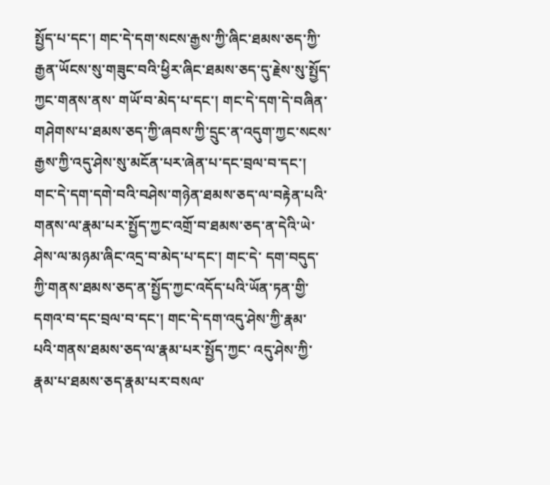སྤྱོད་པ་དང་། གང་དེ་དག་སངས་རྒྱས་ཀྱི་ཞིང་ཐམས་ཅད་ཀྱི་རྒྱན་ཡོངས་སུ་གཟུང་བའི་ཕྱིར་ཞིང་ཐམས་ཅད་དུ་རྗེས་སུ་སྤྱོད་ཀྱང་གནས་ནས་ གཡོ་བ་མེད་པ་དང་། གང་དེ་དག་དེ་བཞིན་གཤེགས་པ་ཐམས་ཅད་ཀྱི་ཞབས་ཀྱི་དྲུང་ན་འདུག་ཀྱང་སངས་རྒྱས་ཀྱི་འདུ་ཤེས་སུ་མངོན་པར་ཞེན་པ་དང་བྲལ་བ་དང་། གང་དེ་དག་དགེ་བའི་བཤེས་གཉེན་ཐམས་ཅད་ལ་བརྟེན་པའི་གནས་ལ་རྣམ་པར་སྤྱོད་ཀྱང་འགྲོ་བ་ཐམས་ཅད་ན་དེའི་ཡེ་ཤེས་ལ་མཉམ་ཞིང་འདྲ་བ་མེད་པ་དང་། གང་དེ་ དག་བདུད་ཀྱི་གནས་ཐམས་ཅད་ན་སྤྱོད་ཀྱང་འདོད་པའི་ཡོན་ཏན་གྱི་དགའ་བ་དང་བྲལ་བ་དང་། གང་དེ་དག་འདུ་ཤེས་ཀྱི་རྣམ་པའི་གནས་ཐམས་ཅད་ལ་རྣམ་པར་སྤྱོད་ཀྱང་ འདུ་ཤེས་ཀྱི་རྣམ་པ་ཐམས་ཅད་རྣམ་པར་བསལ་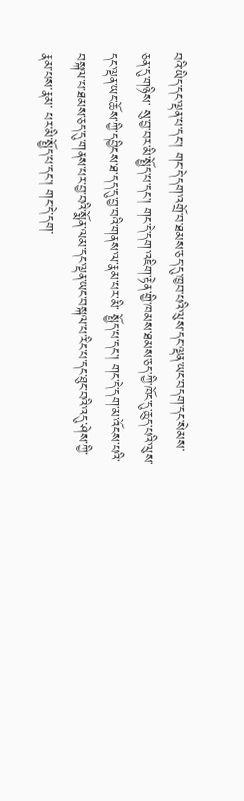བའི་ཡིད་དང་ལྡན་པ་དང་། གང་དེ་དག་འགྲོ་བ་ཐམས་ཅད་དུ་ཁྱབ་པའི་ལུས་དང་ལྡན་ཡང་བདག་དང་སེམས་ཅན་དུ་གཉིས་ སུ་བྱ་བར་མི་སྤྱོད་པ་དང་། གང་དེ་དག་འཇིག་རྟེན་གྱི་ཁམས་ཐམས་ཅད་ཀྱི་ཁོང་དུ་ཆུད་པའི་ལུས་དང་ལྡན་ཡང་ཆོས་ཀྱི་དབྱིངས་ཐ་དད་དུ་བྱ་བའི་གནས་ལ་རྣམ་པར་མི་ སྤྱོད་པ་དང་། གང་དེ་དག་མ་འོངས་པའི་བསྐལ་པ་ཐམས་ཅད་དུ་གནས་པར་བྱ་བའི་སྨོན་ལམ་དང་ལྡན་ཡང་བསྐལ་པ་རིང་པ་དང་ཐུང་བའི་འདུ་ཤེས་ཀྱི་རྣམ་པས་རྣམ་ པར་མི་སྤྱོད་པ་དང་། གང་དེ་དག་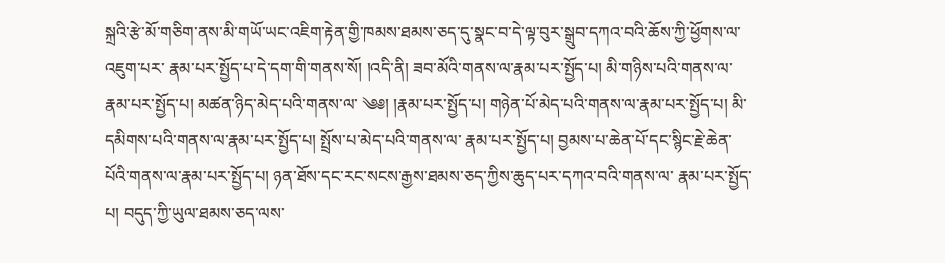སྐྲའི་རྩེ་མོ་གཅིག་ནས་མི་གཡོ་ཡང་འཇིག་རྟེན་གྱི་ཁམས་ཐམས་ཅད་དུ་སྣང་བ་དེ་ལྟ་བུར་སྒྲུབ་དཀའ་བའི་ཆོས་ཀྱི་ཕྱོགས་ལ་འཇུག་པར་ རྣམ་པར་སྤྱོད་པ་དེ་དག་གི་གནས་སོ། །འདི་ནི། ཟབ་མོའི་གནས་ལ་རྣམ་པར་སྤྱོད་པ། མི་གཉིས་པའི་གནས་ལ་རྣམ་པར་སྤྱོད་པ། མཚན་ཉིད་མེད་པའི་གནས་ལ་ ༄༅། །རྣམ་པར་སྤྱོད་པ། གཉེན་པོ་མེད་པའི་གནས་ལ་རྣམ་པར་སྤྱོད་པ། མི་དམིགས་པའི་གནས་ལ་རྣམ་པར་སྤྱོད་པ། སྤྲོས་པ་མེད་པའི་གནས་ལ་ རྣམ་པར་སྤྱོད་པ། བྱམས་པ་ཆེན་པོ་དང་སྙིང་རྗེ་ཆེན་པོའི་གནས་ལ་རྣམ་པར་སྤྱོད་པ། ཉན་ཐོས་དང་རང་སངས་རྒྱས་ཐམས་ཅད་ཀྱིས་ཆུད་པར་དཀའ་བའི་གནས་ལ་ རྣམ་པར་སྤྱོད་པ། བདུད་ཀྱི་ཡུལ་ཐམས་ཅད་ལས་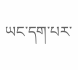ཡང་དག་པར་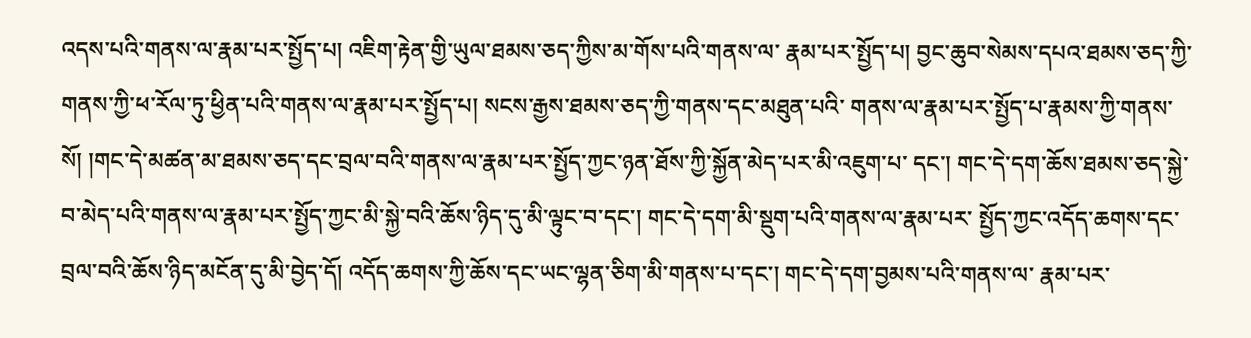འདས་པའི་གནས་ལ་རྣམ་པར་སྤྱོད་པ། འཇིག་རྟེན་གྱི་ཡུལ་ཐམས་ཅད་ཀྱིས་མ་གོས་པའི་གནས་ལ་ རྣམ་པར་སྤྱོད་པ། བྱང་ཆུབ་སེམས་དཔའ་ཐམས་ཅད་ཀྱི་གནས་ཀྱི་ཕ་རོལ་ཏུ་ཕྱིན་པའི་གནས་ལ་རྣམ་པར་སྤྱོད་པ། སངས་རྒྱས་ཐམས་ཅད་ཀྱི་གནས་དང་མཐུན་པའི་ གནས་ལ་རྣམ་པར་སྤྱོད་པ་རྣམས་ཀྱི་གནས་སོ། །གང་དེ་མཚན་མ་ཐམས་ཅད་དང་བྲལ་བའི་གནས་ལ་རྣམ་པར་སྤྱོད་ཀྱང་ཉན་ཐོས་ཀྱི་སྐྱོན་མེད་པར་མི་འཇུག་པ་ དང་། གང་དེ་དག་ཆོས་ཐམས་ཅད་སྐྱེ་བ་མེད་པའི་གནས་ལ་རྣམ་པར་སྤྱོད་ཀྱང་མི་སྐྱེ་བའི་ཆོས་ཉིད་དུ་མི་ལྟུང་བ་དང་། གང་དེ་དག་མི་སྡུག་པའི་གནས་ལ་རྣམ་པར་ སྤྱོད་ཀྱང་འདོད་ཆགས་དང་བྲལ་བའི་ཆོས་ཉིད་མངོན་དུ་མི་བྱེད་དོ། འདོད་ཆགས་ཀྱི་ཆོས་དང་ཡང་ལྷན་ཅིག་མི་གནས་པ་དང་། གང་དེ་དག་བྱམས་པའི་གནས་ལ་ རྣམ་པར་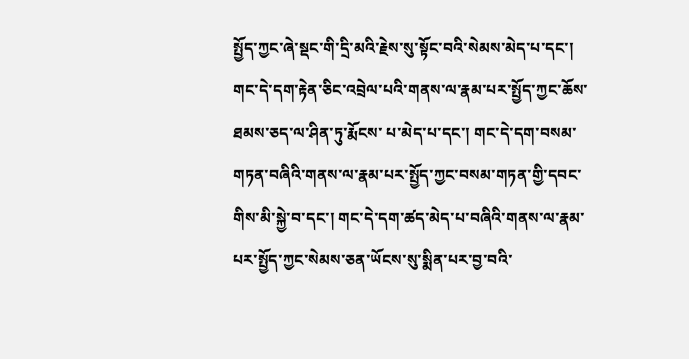སྤྱོད་ཀྱང་ཞེ་སྡང་གི་དྲི་མའི་རྗེས་སུ་སྟོང་བའི་སེམས་མེད་པ་དང་། གང་དེ་དག་རྟེན་ཅིང་འབྲེལ་པའི་གནས་ལ་རྣམ་པར་སྤྱོད་ཀྱང་ཆོས་ཐམས་ཅད་ལ་ཤིན་ཏུ་རྨོངས་ པ་མེད་པ་དང་། གང་དེ་དག་བསམ་གཏན་བཞིའི་གནས་ལ་རྣམ་པར་སྤྱོད་ཀྱང་བསམ་གཏན་གྱི་དབང་གིས་མི་སྐྱེ་བ་དང་། གང་དེ་དག་ཚད་མེད་པ་བཞིའི་གནས་ལ་རྣམ་ པར་སྤྱོད་ཀྱང་སེམས་ཅན་ཡོངས་སུ་སྨིན་པར་བྱ་བའི་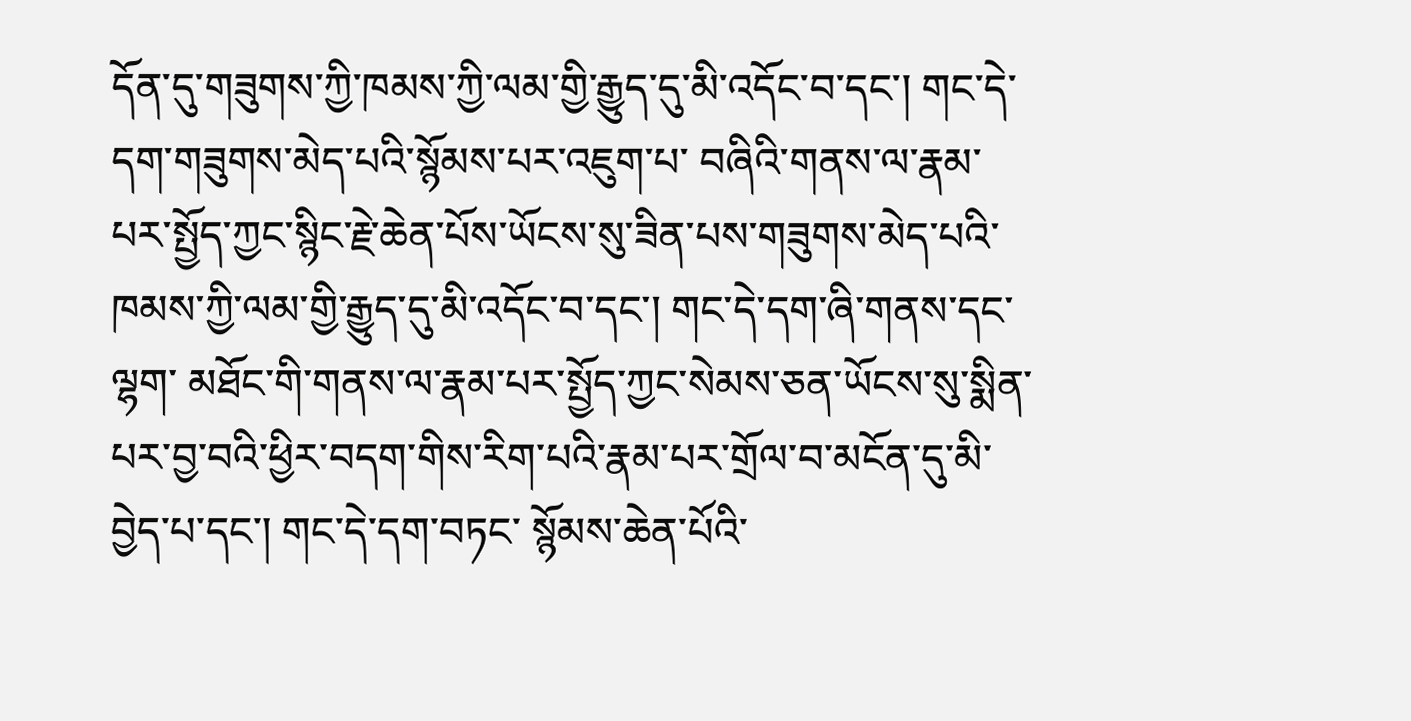དོན་དུ་གཟུགས་ཀྱི་ཁམས་ཀྱི་ལམ་གྱི་རྒྱུད་དུ་མི་འདོང་བ་དང་། གང་དེ་དག་གཟུགས་མེད་པའི་སྙོམས་པར་འཇུག་པ་ བཞིའི་གནས་ལ་རྣམ་པར་སྤྱོད་ཀྱང་སྙིང་རྗེ་ཆེན་པོས་ཡོངས་སུ་ཟིན་པས་གཟུགས་མེད་པའི་ཁམས་ཀྱི་ལམ་གྱི་རྒྱུད་དུ་མི་འདོང་བ་དང་། གང་དེ་དག་ཞི་གནས་དང་ལྷག་ མཐོང་གི་གནས་ལ་རྣམ་པར་སྤྱོད་ཀྱང་སེམས་ཅན་ཡོངས་སུ་སྨིན་པར་བྱ་བའི་ཕྱིར་བདག་གིས་རིག་པའི་རྣམ་པར་གྲོལ་བ་མངོན་དུ་མི་བྱེད་པ་དང་། གང་དེ་དག་བཏང་ སྙོམས་ཆེན་པོའི་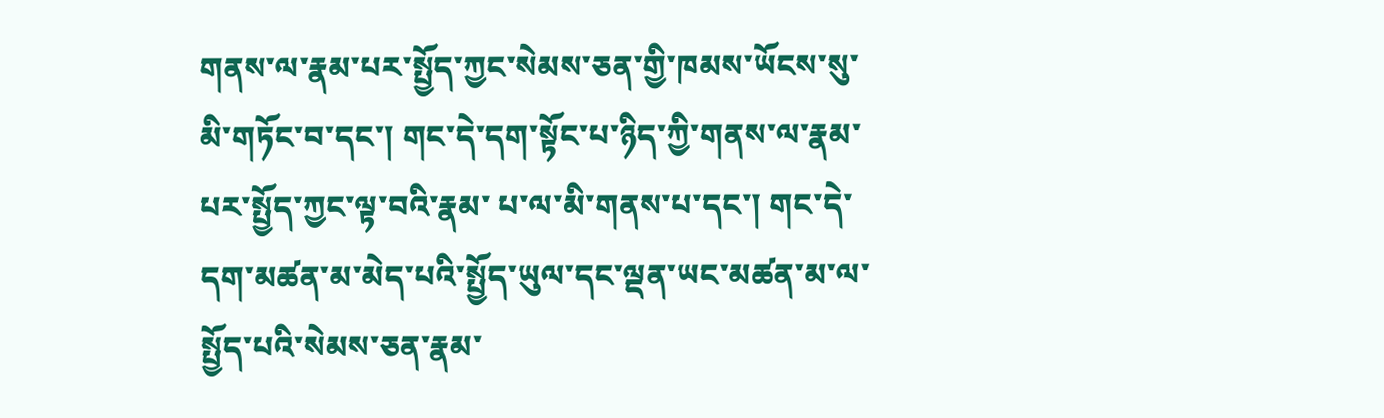གནས་ལ་རྣམ་པར་སྤྱོད་ཀྱང་སེམས་ཅན་གྱི་ཁམས་ཡོངས་སུ་མི་གཏོང་བ་དང་། གང་དེ་དག་སྟོང་པ་ཉིད་ཀྱི་གནས་ལ་རྣམ་པར་སྤྱོད་ཀྱང་ལྟ་བའི་རྣམ་ པ་ལ་མི་གནས་པ་དང་། གང་དེ་དག་མཚན་མ་མེད་པའི་སྤྱོད་ཡུལ་དང་ལྡན་ཡང་མཚན་མ་ལ་སྤྱོད་པའི་སེམས་ཅན་རྣམ་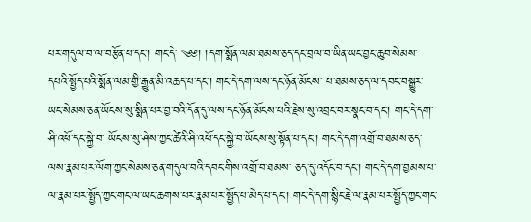པར་གདུལ་བ་ལ་བརྩོན་པ་དང་། གང་དེ་ ༄༅། །དག་སྨོན་ལམ་ཐམས་ཅད་དང་བྲལ་བ་ཡིན་ཡང་བྱང་ཆུབ་སེམས་དཔའི་སྤྱོད་པའི་སྨོན་ལམ་གྱི་རྒྱུན་མི་འཆད་པ་དང་། གང་དེ་དག་ལས་དང་ཉོན་མོངས་ པ་ཐམས་ཅད་ལ་དབང་བསྒྱུར་ཡང་སེམས་ཅན་ཡོངས་སུ་སྨིན་པར་བྱ་བའི་དོན་དུ་ལས་དང་ཉོན་མོངས་པའི་རྗེས་སུ་འབྲང་བར་སྣང་བ་དང་། གང་དེ་དག་ཤི་འཕོ་དང་སྐྱེ་བ་ ཡོངས་སུ་ཤེས་ཀྱང་ཚེའི་ཤི་འཕོ་དང་སྐྱེ་བ་ཡོངས་སུ་སྟོན་པ་དང་། གང་དེ་དག་འགྲོ་བ་ཐམས་ཅད་ལས་རྣམ་པར་ལོག་ཀྱང་སེམས་ཅན་གདུལ་བའི་དབང་གིས་འགྲོ་བ་ཐམས་ ཅད་དུ་འདོང་བ་དང་། གང་དེ་དག་བྱམས་པ་ལ་རྣམ་པར་སྤྱོད་ཀྱང་གང་ལ་ཡང་ཆགས་པར་རྣམ་པར་སྤྱོད་པ་མེད་པ་དང་། གང་དེ་དག་སྙིང་རྗེ་ལ་རྣམ་པར་སྤྱོད་ཀྱང་གང་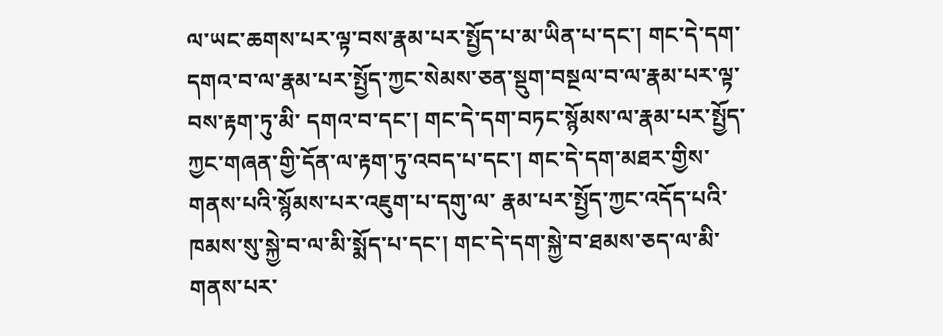ལ་ཡང་ཆགས་པར་ལྟ་བས་རྣམ་པར་སྤྱོད་པ་མ་ཡིན་པ་དང་། གང་དེ་དག་དགའ་བ་ལ་རྣམ་པར་སྤྱོད་ཀྱང་སེམས་ཅན་སྡུག་བསྔལ་བ་ལ་རྣམ་པར་ལྟ་བས་རྟག་ཏུ་མི་ དགའ་བ་དང་། གང་དེ་དག་བཏང་སྙོམས་ལ་རྣམ་པར་སྤྱོད་ཀྱང་གཞན་གྱི་དོན་ལ་རྟག་ཏུ་འབད་པ་དང་། གང་དེ་དག་མཐར་གྱིས་གནས་པའི་སྙོམས་པར་འཇུག་པ་དགུ་ལ་ རྣམ་པར་སྤྱོད་ཀྱང་འདོད་པའི་ཁམས་སུ་སྐྱེ་བ་ལ་མི་སྨོད་པ་དང་། གང་དེ་དག་སྐྱེ་བ་ཐམས་ཅད་ལ་མི་གནས་པར་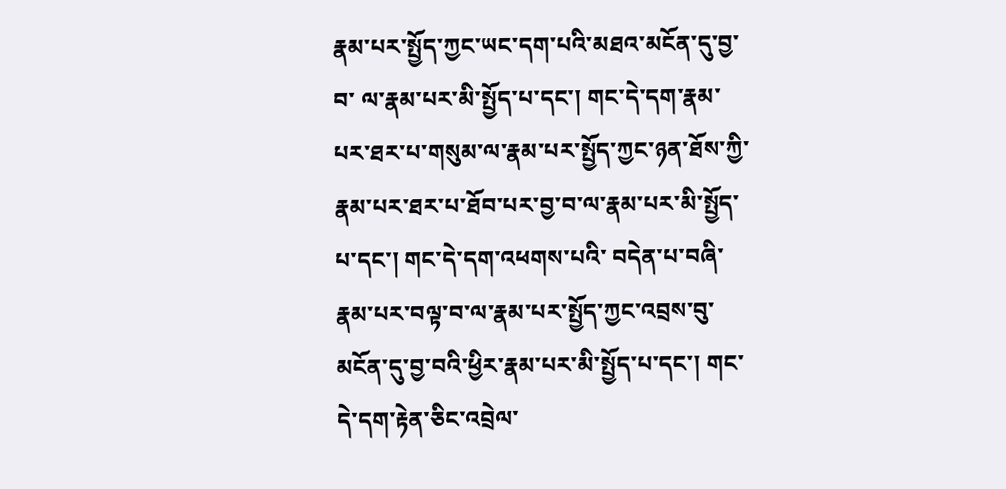རྣམ་པར་སྤྱོད་ཀྱང་ཡང་དག་པའི་མཐའ་མངོན་དུ་བྱ་བ་ ལ་རྣམ་པར་མི་སྤྱོད་པ་དང་། གང་དེ་དག་རྣམ་པར་ཐར་པ་གསུམ་ལ་རྣམ་པར་སྤྱོད་ཀྱང་ཉན་ཐོས་ཀྱི་རྣམ་པར་ཐར་པ་ཐོབ་པར་བྱ་བ་ལ་རྣམ་པར་མི་སྤྱོད་པ་དང་། གང་དེ་དག་འཕགས་པའི་ བདེན་པ་བཞི་རྣམ་པར་བལྟ་བ་ལ་རྣམ་པར་སྤྱོད་ཀྱང་འབྲས་བུ་མངོན་དུ་བྱ་བའི་ཕྱིར་རྣམ་པར་མི་སྤྱོད་པ་དང་། གང་དེ་དག་རྟེན་ཅིང་འབྲེལ་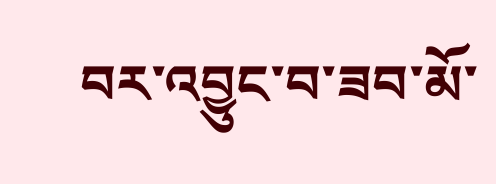བར་འབྱུང་བ་ཟབ་མོ་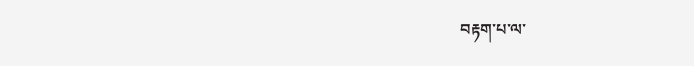བརྟག་པ་ལ་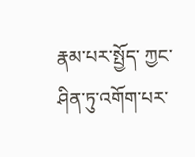རྣམ་པར་སྤྱོད་ ཀྱང་ཤིན་ཏུ་འགོག་པར་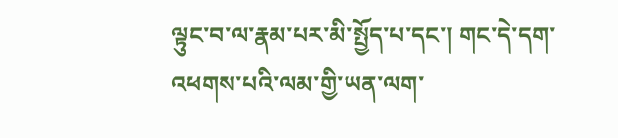ལྟུང་བ་ལ་རྣམ་པར་མི་སྤྱོད་པ་དང་། གང་དེ་དག་འཕགས་པའི་ལམ་གྱི་ཡན་ལག་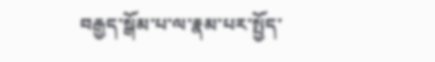བརྒྱད་སྒོམ་པ་ལ་རྣམ་པར་སྤྱོད་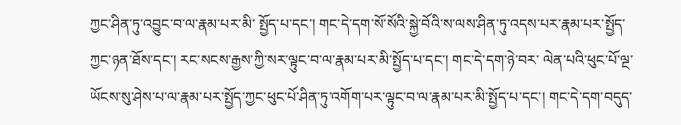ཀྱང་ཤིན་ཏུ་འབྱུང་བ་ལ་རྣམ་པར་མི་ སྤྱོད་པ་དང་། གང་དེ་དག་སོ་སོའི་སྐྱེ་བོའི་ས་ལས་ཤིན་ཏུ་འདས་པར་རྣམ་པར་སྤྱོད་ཀྱང་ཉན་ཐོས་དང་། རང་སངས་རྒྱས་ཀྱི་སར་ལྟུང་བ་ལ་རྣམ་པར་མི་སྤྱོད་པ་དང་། གང་དེ་དག་ཉེ་བར་ ལེན་པའི་ཕུང་པོ་ལྔ་ཡོངས་སུ་ཤེས་པ་ལ་རྣམ་པར་སྤྱོད་ཀྱང་ཕུང་པོ་ཤིན་ཏུ་འགོག་པར་ལྟུང་བ་ལ་རྣམ་པར་མི་སྤྱོད་པ་དང་། གང་དེ་དག་བདུད་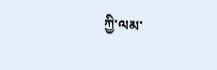ཀྱི་ལམ་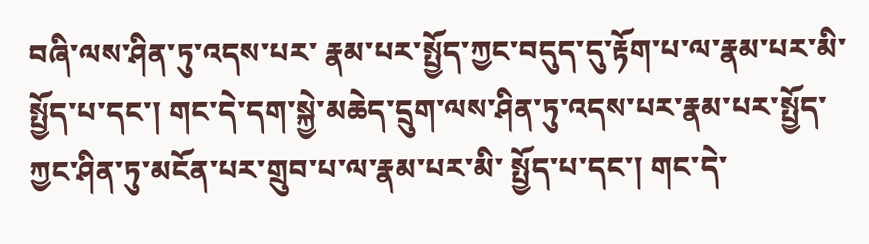བཞི་ལས་ཤིན་ཏུ་འདས་པར་ རྣམ་པར་སྤྱོད་ཀྱང་བདུད་དུ་རྟོག་པ་ལ་རྣམ་པར་མི་སྤྱོད་པ་དང་། གང་དེ་དག་སྐྱེ་མཆེད་དྲུག་ལས་ཤིན་ཏུ་འདས་པར་རྣམ་པར་སྤྱོད་ཀྱང་ཤིན་ཏུ་མངོན་པར་གྲུབ་པ་ལ་རྣམ་པར་མི་ སྤྱོད་པ་དང་། གང་དེ་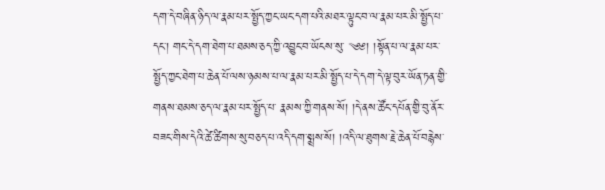དག་དེ་བཞིན་ཉིད་ལ་རྣམ་པར་སྤྱོད་ཀྱང་ཡང་དག་པའི་མཐར་ལྟུང་བ་ལ་རྣམ་པར་མི་སྤྱོད་པ་དང་། གང་དེ་དག་ཐེག་པ་ཐམས་ཅད་ཀྱི་འབྱུང་བ་ཡོངས་སུ་ ༄༅། །སྟོན་པ་ལ་རྣམ་པར་སྤྱོད་ཀྱང་ཐེག་པ་ཆེན་པོ་ལས་ཉམས་པ་ལ་རྣམ་པར་མི་སྤྱོད་པ་དེ་དག་དེ་ལྟ་བུར་ཡོན་ཏན་གྱི་གནས་ཐམས་ཅད་ལ་རྣམ་པར་སྤྱོད་པ་ རྣམས་ཀྱི་གནས་སོ། །དེ་ནས་ཚོང་དཔོན་གྱི་བུ་ནོར་བཟང་གིས་དེའི་ཚེ་ཚིགས་སུ་བཅད་པ་འདི་དག་སྨྲས་སོ། །འདི་ལ་ཐུགས་རྗེ་ཆེན་པོ་བརྙེས་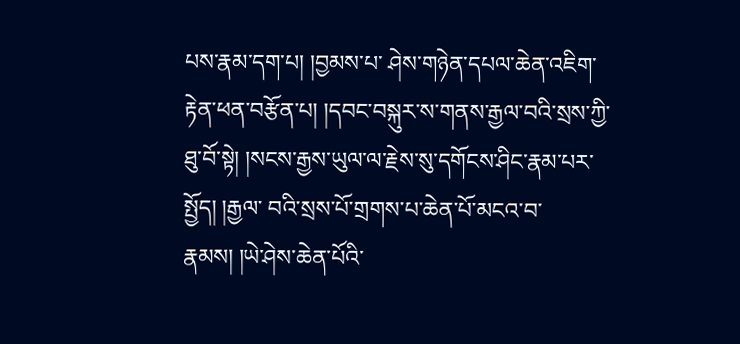པས་རྣམ་དག་པ། །བྱམས་པ་ ཤེས་གཉེན་དཔལ་ཆེན་འཇིག་རྟེན་ཕན་བརྩོན་པ། །དབང་བསྐུར་ས་གནས་རྒྱལ་བའི་སྲས་ཀྱི་ཐུ་བོ་སྟེ། །སངས་རྒྱས་ཡུལ་ལ་རྗེས་སུ་དགོངས་ཤིང་རྣམ་པར་སྤྱོད། །རྒྱལ་ བའི་སྲས་པོ་གྲགས་པ་ཆེན་པོ་མངའ་བ་རྣམས། །ཡེ་ཤེས་ཆེན་པོའི་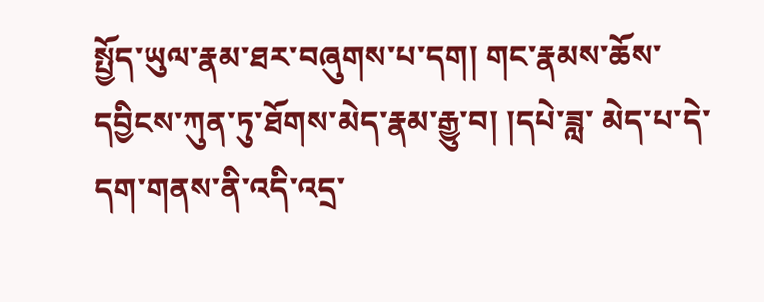སྤྱོད་ཡུལ་རྣམ་ཐར་བཞུགས་པ་དག། གང་རྣམས་ཆོས་དབྱིངས་ཀུན་ཏུ་ཐོགས་མེད་རྣམ་རྒྱུ་བ། །དཔེ་ཟླ་ མེད་པ་དེ་དག་གནས་ནི་འདི་འདྲ་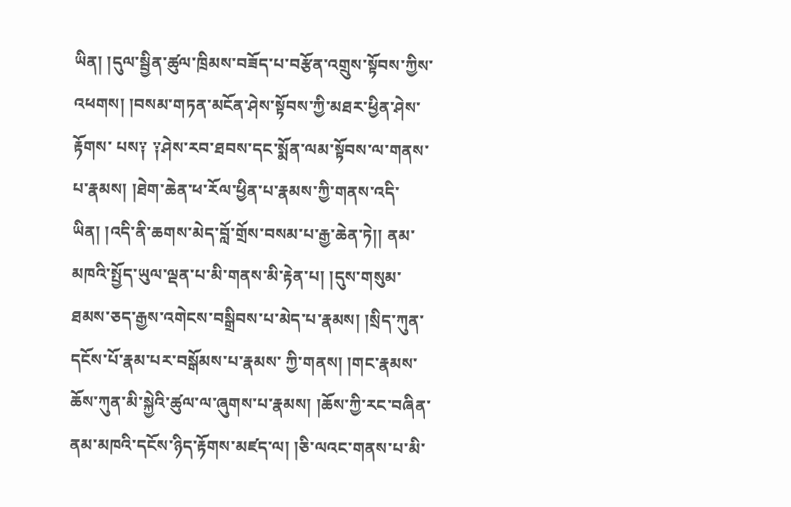ཡིན། །དུལ་སྦྱིན་ཚུལ་ཁྲིམས་བཟོད་པ་བརྩོན་འགྲུས་སྟོབས་ཀྱིས་འཕགས། །བསམ་གཏན་མངོན་ཤེས་སྟོབས་ཀྱི་མཐར་ཕྱིན་ཤེས་རྟོགས་ པས༑ ༑ཤེས་རབ་ཐབས་དང་སྨོན་ལམ་སྟོབས་ལ་གནས་པ་རྣམས། །ཐེག་ཆེན་ཕ་རོལ་ཕྱིན་པ་རྣམས་ཀྱི་གནས་འདི་ཡིན། །འདི་ནི་ཆགས་མེད་བློ་གྲོས་བསམ་པ་རྒྱ་ཆེན་ཏེ།། ནམ་མཁའི་སྤྱོད་ཡུལ་ལྡན་པ་མི་གནས་མི་རྟེན་པ། །དུས་གསུམ་ཐམས་ཅད་རྒྱས་འགེངས་བསྒྲིབས་པ་མེད་པ་རྣམས། །སྲིད་ཀུན་དངོས་པོ་རྣམ་པར་བསྒོམས་པ་རྣམས་ ཀྱི་གནས། །གང་རྣམས་ཆོས་ཀུན་མི་སྐྱེའི་ཚུལ་ལ་ཞུགས་པ་རྣམས། །ཆོས་ཀྱི་རང་བཞིན་ནམ་མཁའི་དངོས་ཉིད་རྟོགས་མཛད་ལ། །ཅི་ལའང་གནས་པ་མི་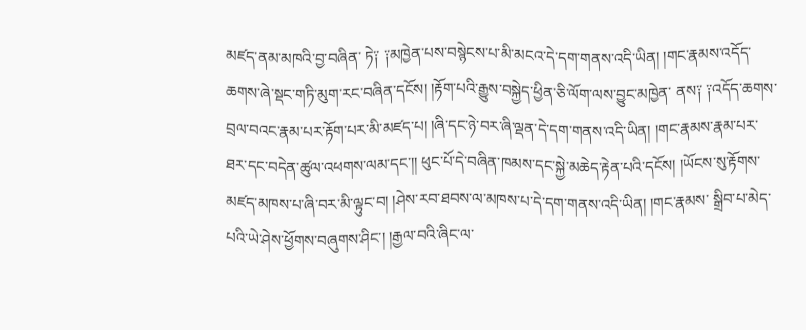མཛད་ནམ་མཁའི་བྱ་བཞིན་ ཏེ༑ ༑མཁྱེན་པས་བསྙེངས་པ་མི་མངའ་དེ་དག་གནས་འདི་ཡིན། །གང་རྣམས་འདོད་ཆགས་ཞེ་སྡང་གཏི་མུག་རང་བཞིན་དངོས། །རྟོག་པའི་རྒྱུས་བསྐྱེད་ཕྱིན་ཅི་ལོག་ལས་བྱུང་མཁྱེན་ ནས༑ ༑འདོད་ཆགས་བྲལ་བའང་རྣམ་པར་རྟོག་པར་མི་མཛད་པ། །ཞི་དང་ཉེ་བར་ཞི་ལྡན་དེ་དག་གནས་འདི་ཡིན། །གང་རྣམས་རྣམ་པར་ཐར་དང་བདེན་ཚུལ་འཕགས་ལམ་དང་།། ཕུང་པོ་དེ་བཞིན་ཁམས་དང་སྐྱེ་མཆེད་རྟེན་པའི་དངོས། །ཡོངས་སུ་རྟོགས་མཛད་མཁས་པ་ཞི་བར་མི་ལྟུང་བ། །ཤེས་རབ་ཐབས་ལ་མཁས་པ་དེ་དག་གནས་འདི་ཡིན། །གང་རྣམས་ སྒྲིབ་པ་མེད་པའི་ཡེ་ཤེས་ཕྱོགས་བཞུགས་ཤིང་། །རྒྱལ་བའི་ཞིང་ལ་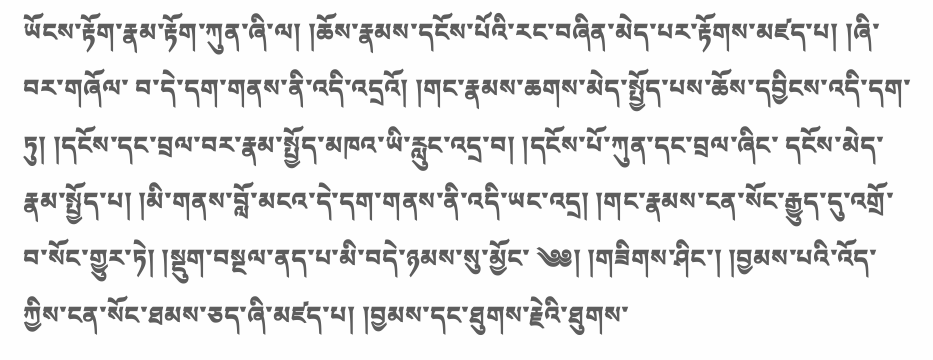ཡོངས་རྟོག་རྣམ་རྟོག་ཀུན་ཞི་ལ། །ཆོས་རྣམས་དངོས་པོའི་རང་བཞིན་མེད་པར་རྟོགས་མཛད་པ། །ཞི་བར་གཞོལ་ བ་དེ་དག་གནས་ནི་འདི་འདྲའོ། །གང་རྣམས་ཆགས་མེད་སྤྱོད་པས་ཆོས་དབྱིངས་འདི་དག་ཏུ། །དངོས་དང་བྲལ་བར་རྣམ་སྤྱོད་མཁའ་ཡི་རླུང་འདྲ་བ། །དངོས་པོ་ཀུན་དང་བྲལ་ཞིང་ དངོས་མེད་རྣམ་སྤྱོད་པ། །མི་གནས་བློ་མངའ་དེ་དག་གནས་ནི་འདི་ཡང་འདྲ། །གང་རྣམས་ངན་སོང་རྒྱུད་དུ་འགྲོ་བ་སོང་གྱུར་ཏེ། །སྡུག་བསྔལ་ནད་པ་མི་བདེ་ཉམས་སུ་མྱོང་ ༄༅། །གཟིགས་ཤིང་། །བྱམས་པའི་འོད་ཀྱིས་ངན་སོང་ཐམས་ཅད་ཞི་མཛད་པ། །བྱམས་དང་ཐུགས་རྗེའི་ཐུགས་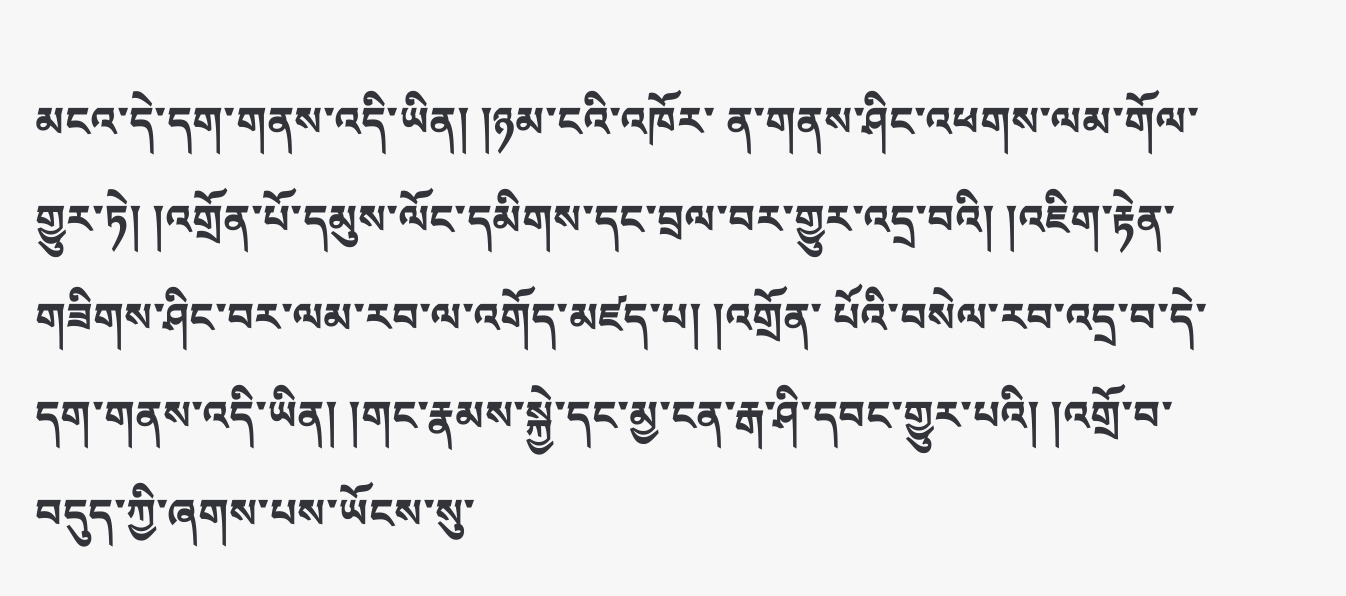མངའ་དེ་དག་གནས་འདི་ཡིན། །ཉམ་ངའི་འཁོར་ ན་གནས་ཤིང་འཕགས་ལམ་གོལ་གྱུར་ཏེ། །འགྲོན་པོ་དམུས་ལོང་དམིགས་དང་བྲལ་བར་གྱུར་འདྲ་བའི། །འཇིག་རྟེན་གཟིགས་ཤིང་བར་ལམ་རབ་ལ་འགོད་མཛད་པ། །འགྲོན་ པོའི་བསེལ་རབ་འདྲ་བ་དེ་དག་གནས་འདི་ཡིན། །གང་རྣམས་སྐྱེ་དང་མྱ་ངན་རྒ་ཤི་དབང་གྱུར་པའི། །འགྲོ་བ་བདུད་ཀྱི་ཞགས་པས་ཡོངས་སུ་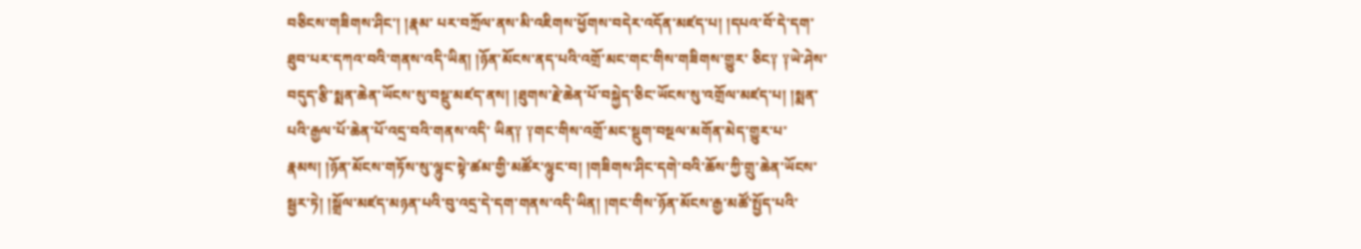བཅིངས་གཟིགས་ཤིང་། །རྣམ་ པར་བཀྲོལ་ནས་མི་འཇིགས་ཕྱོགས་བདེར་འདོན་མཛད་པ། །དཔའ་བོ་དེ་དག་ཐུབ་པར་དཀའ་བའི་གནས་འདི་ཡིན། །ཉོན་མོངས་ནད་པའི་འགྲོ་མང་གང་གིས་གཟིགས་གྱུར་ ཅིང༑ ༑ཡེ་ཤེས་བདུད་རྩི་སྨན་ཆེན་ཡོངས་སུ་བསྡུ་མཛད་ནས། །ཐུགས་རྗེ་ཆེན་པོ་བསྐྱེད་ཅིང་ཡོངས་སུ་འགྲོལ་མཛད་པ། །སྨན་པའི་རྒྱལ་པོ་ཆེན་པོ་འདྲ་བའི་གནས་འདི་ ཡིན༑ ༑གང་གིས་འགྲོ་མང་སྡུག་བསྔལ་མགོན་མེད་གྱུར་པ་རྣམས། །ཉོན་མོངས་གཏོས་སུ་ལྷུང་སྟེ་ཚམ་གྱི་མཚོར་ལྷུང་བ། །གཟིགས་ཤིང་དགེ་བའི་ཆོས་ཀྱི་གྲུ་ཆེན་ཡོངས་ སྦྱར་ཏེ། །སྒྲོལ་མཛད་མཉན་པའི་བུ་འདྲ་དེ་དག་གནས་འདི་ཡིན། །གང་གིས་ཉོན་མོངས་རྒྱ་མཚོ་སྤྱོད་པའི་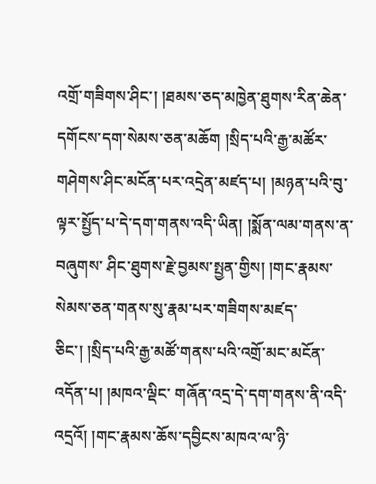འགྲོ་གཟིགས་ཤིང་། །ཐམས་ཅད་མཁྱེན་ཐུགས་རིན་ཆེན་ དགོངས་དག་སེམས་ཅན་མཆོག །སྲིད་པའི་རྒྱ་མཚོར་གཤེགས་ཤིང་མངོན་པར་འདྲེན་མཛད་པ། །མཉན་པའི་བུ་ལྟར་སྤྱོད་པ་དེ་དག་གནས་འདི་ཡིན། །སྨོན་ལམ་གནས་ན་བཞུགས་ ཤིང་ཐུགས་རྗེ་བྱམས་སྤྱན་གྱིས། །གང་རྣམས་སེམས་ཅན་གནས་སུ་རྣམ་པར་གཟིགས་མཛད་ཅིང་། །སྲིད་པའི་རྒྱ་མཚོ་གནས་པའི་འགྲོ་མང་མངོན་འདོན་པ། །མཁའ་ལྡིང་ གཞོན་འདྲ་དེ་དག་གནས་ནི་འདི་འདྲའོ། །གང་རྣམས་ཆོས་དབྱིངས་མཁའ་ལ་ཉི་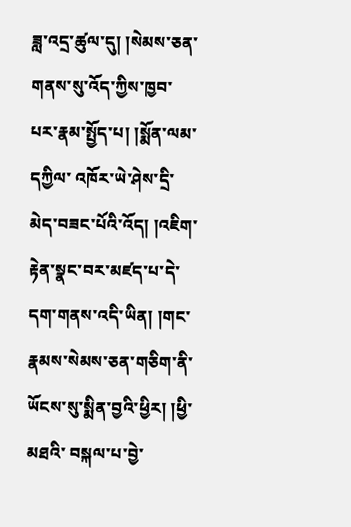ཟླ་འདྲ་ཚུལ་དུ། །སེམས་ཅན་གནས་སུ་འོད་ཀྱིས་ཁྱབ་པར་རྣམ་སྤྱོད་པ། །སྨོན་ལམ་དཀྱིལ་ འཁོར་ཡེ་ཤེས་དྲི་མེད་བཟང་པོའི་འོད། །འཇིག་རྟེན་སྣང་བར་མཛད་པ་དེ་དག་གནས་འདི་ཡིན། །གང་རྣམས་སེམས་ཅན་གཅིག་ནི་ཡོངས་སུ་སྨིན་བྱའི་ཕྱིར། །ཕྱི་མཐའི་ བསྐལ་པ་བྱེ་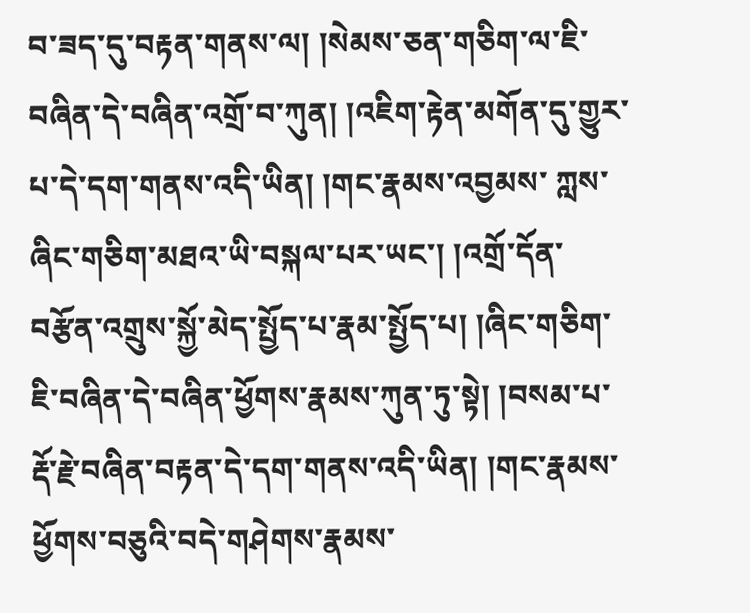བ་ཟད་དུ་བརྟན་གནས་ལ། །སེམས་ཅན་གཅིག་ལ་ཇི་བཞིན་དེ་བཞིན་འགྲོ་བ་ཀུན། །འཇིག་རྟེན་མགོན་དུ་གྱུར་པ་དེ་དག་གནས་འདི་ཡིན། །གང་རྣམས་འབྱམས་ ཀླས་ཞིང་གཅིག་མཐའ་ཡི་བསྐལ་པར་ཡང་། །འགྲོ་དོན་བརྩོན་འགྲུས་སྐྱོ་མེད་སྤྱོད་པ་རྣམ་སྤྱོད་པ། །ཞིང་གཅིག་ཇི་བཞིན་དེ་བཞིན་ཕྱོགས་རྣམས་ཀུན་ཏུ་སྟེ། །བསམ་པ་ རྡོ་རྗེ་བཞིན་བརྟན་དེ་དག་གནས་འདི་ཡིན། །གང་རྣམས་ཕྱོགས་བཅུའི་བདེ་གཤེགས་རྣམས་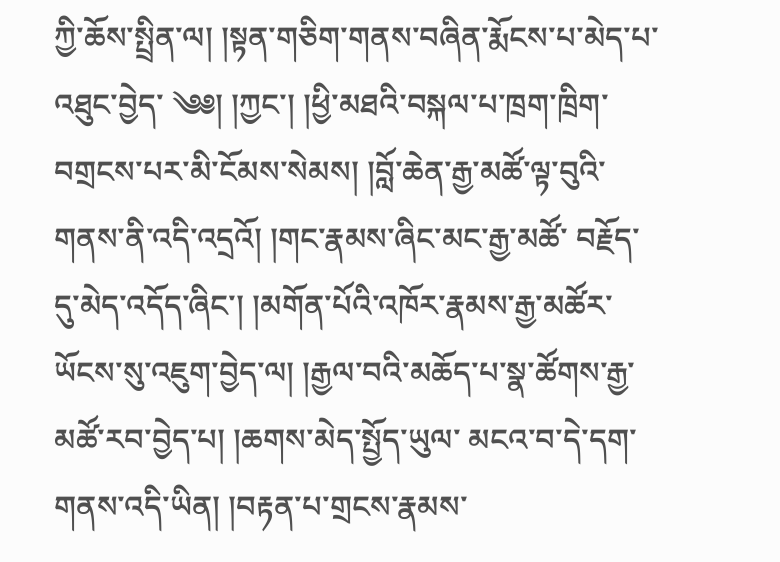ཀྱི་ཆོས་སྤྲིན་ལ། །སྟན་གཅིག་གནས་བཞིན་རྨོངས་པ་མེད་པ་འཐུང་བྱེད་ ༄༅། །ཀྱང་། །ཕྱི་མཐའི་བསྐལ་པ་ཁྲག་ཁྲིག་བགྲངས་པར་མི་ངོམས་སེམས། །བློ་ཆེན་རྒྱ་མཚོ་ལྟ་བུའི་གནས་ནི་འདི་འདྲའོ། །གང་རྣམས་ཞིང་མང་རྒྱ་མཚོ་ བརྗོད་དུ་མེད་འདོད་ཞིང་། །མགོན་པོའི་འཁོར་རྣམས་རྒྱ་མཚོར་ཡོངས་སུ་འཇུག་བྱེད་ལ། །རྒྱལ་བའི་མཆོད་པ་སྣ་ཚོགས་རྒྱ་མཚོ་རབ་བྱེད་པ། །ཆགས་མེད་སྤྱོད་ཡུལ་ མངའ་བ་དེ་དག་གནས་འདི་ཡིན། །བརྟན་པ་གྲངས་རྣམས་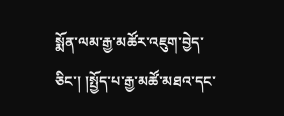སྨོན་ལམ་རྒྱ་མཚོར་འཇུག་བྱེད་ཅིང་། །སྤྱོད་པ་རྒྱ་མཚོ་མཐའ་དང་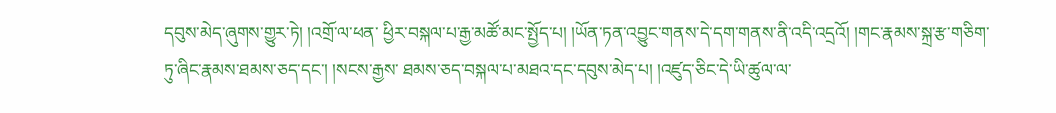དབུས་མེད་ཞུགས་གྱུར་ཏེ། །འགྲོ་ལ་ཕན་ ཕྱིར་བསྐལ་པ་རྒྱ་མཚོ་མང་སྤྱོད་པ། །ཡོན་ཏན་འབྱུང་གནས་དེ་དག་གནས་ནི་འདི་འདྲའོ། །གང་རྣམས་སྐྲ་རྩ་གཅིག་ཏུ་ཞིང་རྣམས་ཐམས་ཅད་དང་། །སངས་རྒྱས་ ཐམས་ཅད་བསྐལ་པ་མཐའ་དང་དབུས་མེད་པ། །འཛུད་ཅིང་དེ་ཡི་ཚུལ་ལ་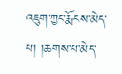འཇུག་ཀྱང་རྨོངས་མེད་པ། །ཆགས་པ་མེད་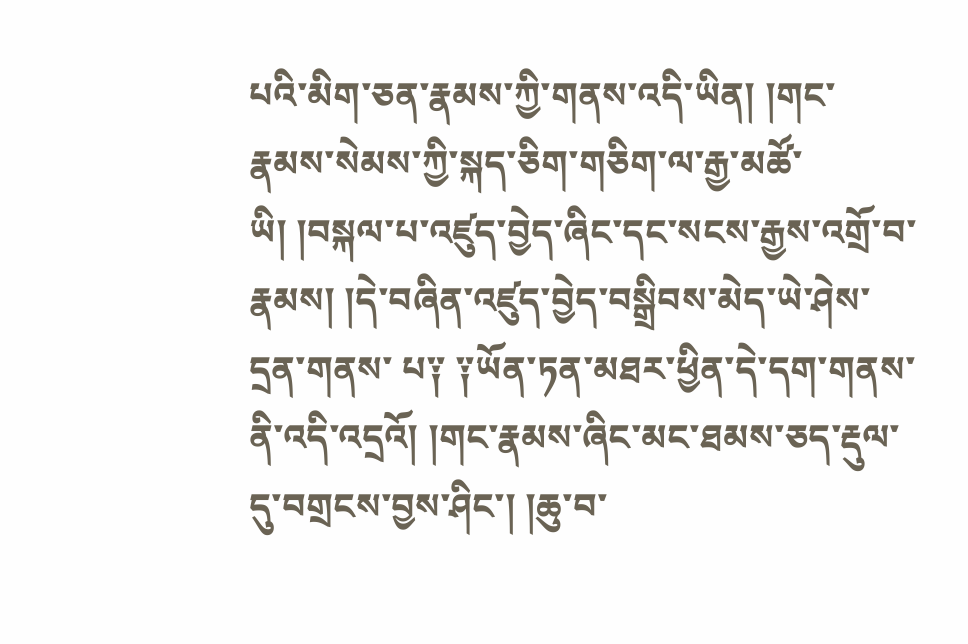པའི་མིག་ཅན་རྣམས་ཀྱི་གནས་འདི་ཡིན། །གང་ རྣམས་སེམས་ཀྱི་སྐད་ཅིག་གཅིག་ལ་རྒྱ་མཚོ་ཡི། །བསྐལ་པ་འཛུད་བྱེད་ཞིང་དང་སངས་རྒྱས་འགྲོ་བ་རྣམས། །དེ་བཞིན་འཛུད་བྱེད་བསྒྲིབས་མེད་ཡེ་ཤེས་དྲན་གནས་ པ༑ ༑ཡོན་ཏན་མཐར་ཕྱིན་དེ་དག་གནས་ནི་འདི་འདྲའོ། །གང་རྣམས་ཞིང་མང་ཐམས་ཅད་རྡུལ་དུ་བགྲངས་བྱས་ཤིང་། །ཆུ་བ་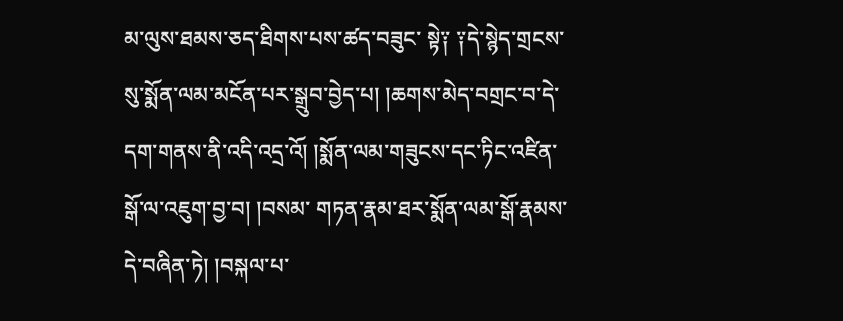མ་ལུས་ཐམས་ཅད་ཐིགས་པས་ཚད་བཟུང་ སྟེ༑ ༑དེ་སྙེད་གྲངས་སུ་སྨོན་ལམ་མངོན་པར་སྒྲུབ་བྱེད་པ། །ཆགས་མེད་བགྲང་བ་དེ་དག་གནས་ནི་འདི་འདྲ་འོ། །སྨོན་ལམ་གཟུངས་དང་ཏིང་འཛིན་སྒོ་ལ་འཇུག་བྱ་བ། །བསམ་ གཏན་རྣམ་ཐར་སྨོན་ལམ་སྒོ་རྣམས་དེ་བཞིན་ཏེ། །བསྐལ་པ་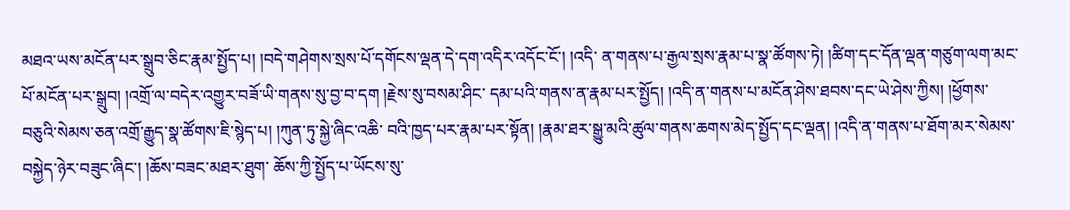མཐའ་ཡས་མངོན་པར་སྒྲུབ་ཅིང་རྣམ་སྤྱོད་པ། །བདེ་གཤེགས་སྲས་པོ་དགོངས་ལྡན་དེ་དག་འདིར་འདོང་ངོ་། །འདི་ ན་གནས་པ་རྒྱལ་སྲས་རྣམ་པ་སྣ་ཚོགས་ཏེ། །ཚིག་དང་དོན་ལྡན་གཙུག་ལག་མང་པོ་མངོན་པར་སྒྲུབ། །འགྲོ་ལ་བདེར་འགྱུར་བཟོ་ཡི་གནས་སུ་བྱ་བ་དག །རྗེས་སུ་བསམ་ཤིང་ དམ་པའི་གནས་ན་རྣམ་པར་སྤྱོད། །འདི་ན་གནས་པ་མངོན་ཤེས་ཐབས་དང་ཡེ་ཤེས་ཀྱིས། །ཕྱོགས་བཅུའི་སེམས་ཅན་འགྲོ་རྒྱུད་སྣ་ཚོགས་ཇི་སྙེད་པ། །ཀུན་ཏུ་སྐྱེ་ཞིང་འཆི་ བའི་ཁྱད་པར་རྣམ་པར་སྟོན། །རྣམ་ཐར་སྒྱུ་མའི་ཚུལ་གནས་ཆགས་མེད་སྤྱོད་དང་ལྡན། །འདི་ན་གནས་པ་ཐོག་མར་སེམས་བསྐྱེད་ཉེར་བཟུང་ཞིང་། །ཆོས་བཟང་མཐར་ཐུག་ ཆོས་ཀྱི་སྤྱོད་པ་ཡོངས་སུ་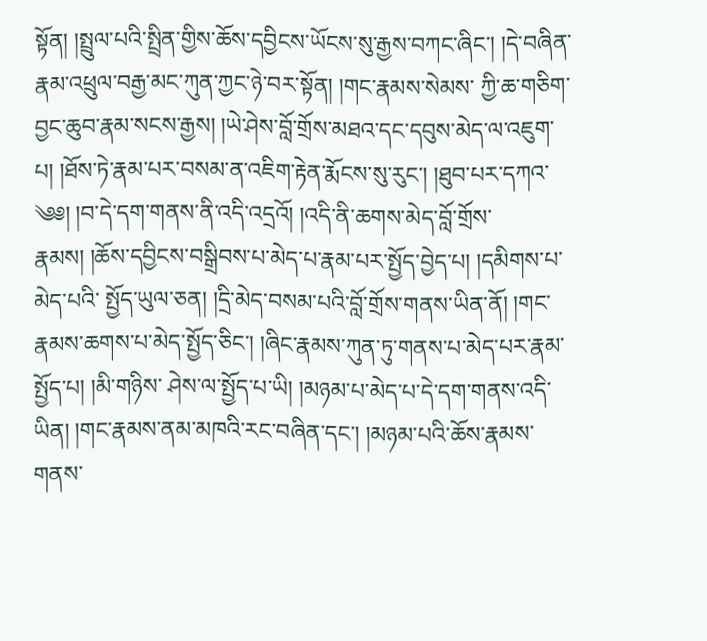སྟོན། །སྤྲུལ་པའི་སྤྲིན་གྱིས་ཆོས་དབྱིངས་ཡོངས་སུ་རྒྱས་བཀང་ཞིང་། །དེ་བཞིན་རྣམ་འཕྲུལ་བརྒྱ་མང་ཀུན་ཀྱང་ཉེ་བར་སྟོན། །གང་རྣམས་སེམས་ ཀྱི་ཆ་གཅིག་བྱང་ཆུབ་རྣམ་སངས་རྒྱས། །ཡེ་ཤེས་བློ་གྲོས་མཐའ་དང་དབུས་མེད་ལ་འཇུག་པ། །ཐོས་ཏེ་རྣམ་པར་བསམ་ན་འཇིག་རྟེན་རྨོངས་སུ་རུང་། །ཐུབ་པར་དཀའ་ ༄༅། །བ་དེ་དག་གནས་ནི་འདི་འདྲའོ། །འདི་ནི་ཆགས་མེད་བློ་གྲོས་རྣམས། །ཆོས་དབྱིངས་བསྒྲིབས་པ་མེད་པ་རྣམ་པར་སྤྱོད་བྱེད་པ། །དམིགས་པ་མེད་པའི་ སྤྱོད་ཡུལ་ཅན། །དྲི་མེད་བསམ་པའི་བློ་གྲོས་གནས་ཡིན་ནོ། །གང་རྣམས་ཆགས་པ་མེད་སྤྱོད་ཅིང་། །ཞིང་རྣམས་ཀུན་ཏུ་གནས་པ་མེད་པར་རྣམ་སྤྱོད་པ། །མི་གཉིས་ ཤེས་ལ་སྤྱོད་པ་ཡི། །མཉམ་པ་མེད་པ་དེ་དག་གནས་འདི་ཡིན། །གང་རྣམས་ནམ་མཁའི་རང་བཞིན་དང་། །མཉམ་པའི་ཆོས་རྣམས་གནས་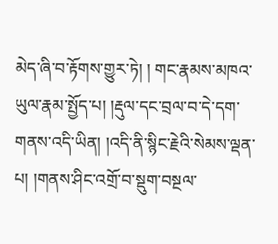མེད་ཞི་བ་རྟོགས་གྱུར་ཏེ། ། གང་རྣམས་མཁའ་ཡུལ་རྣམ་སྤྱོད་པ། །རྡུལ་དང་བྲལ་བ་དེ་དག་གནས་འདི་ཡིན། །འདི་ནི་སྙིང་རྗེའི་སེམས་ལྡན་པ། །གནས་ཤིང་འགྲོ་བ་སྡུག་བསྔལ་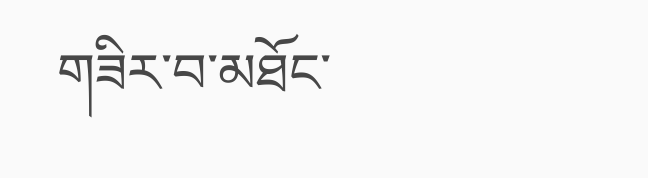གཟིར་བ་མཐོང་